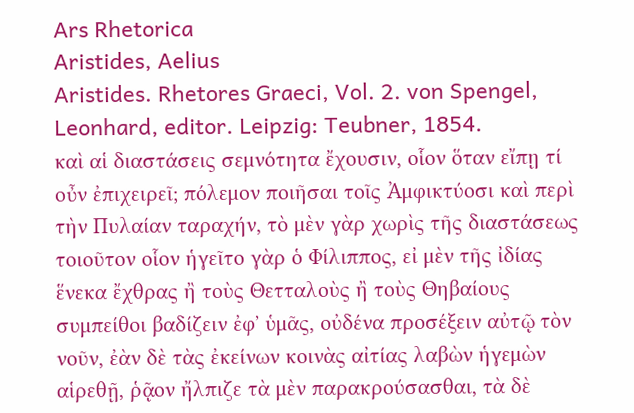Ars Rhetorica
Aristides, Aelius
Aristides. Rhetores Graeci, Vol. 2. von Spengel, Leonhard, editor. Leipzig: Teubner, 1854.
καὶ αἱ διαστάσεις σεμνότητα ἔχουσιν, οἷον ὅταν εἴπῃ τί οὖν ἐπιχειρεῖ; πόλεμον ποιῆσαι τοῖς Ἀμφικτύοσι καὶ περὶ τὴν Πυλαίαν ταραχήν, τὸ μὲν γὰρ χωρὶς τῆς διαστάσεως τοιοῦτον οἷον ἡγεῖτο γὰρ ὁ Φίλιππος, εἰ μὲν τῆς ἰδίας ἕνεκα ἔχθρας ἢ τοὺς Θετταλοὺς ἢ τοὺς Θηβαίους συμπείθοι βαδίζειν ἐφʼ ὑμᾶς, οὐδένα προσέξειν αὐτῷ τὸν νοῦν, ἐὰν δὲ τὰς ἐκείνων κοινὰς αἰτίας λαβὼν ἡγεμὼν αἱρεθῇ, ῥᾷον ἤλπιζε τὰ μὲν παρακρούσασθαι, τὰ δὲ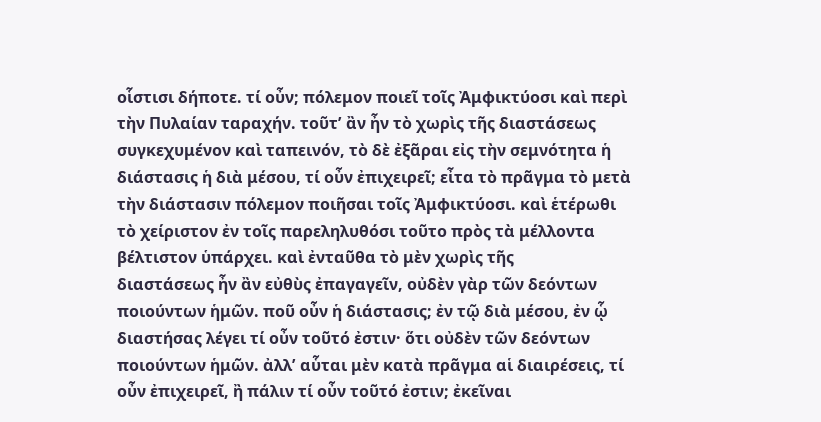οἷστισι δήποτε. τί οὖν; πόλεμον ποιεῖ τοῖς Ἀμφικτύοσι καὶ περὶ τὴν Πυλαίαν ταραχήν. τοῦτʼ ἂν ἦν τὸ χωρὶς τῆς διαστάσεως συγκεχυμένον καὶ ταπεινόν, τὸ δὲ ἐξᾶραι εἰς τὴν σεμνότητα ἡ διάστασις ἡ διὰ μέσου, τί οὖν ἐπιχειρεῖ; εἶτα τὸ πρᾶγμα τὸ μετὰ τὴν διάστασιν πόλεμον ποιῆσαι τοῖς Ἀμφικτύοσι. καὶ ἑτέρωθι τὸ χείριστον ἐν τοῖς παρεληλυθόσι τοῦτο πρὸς τὰ μέλλοντα βέλτιστον ὑπάρχει. καὶ ἐνταῦθα τὸ μὲν χωρὶς τῆς
διαστάσεως ἦν ἂν εὐθὺς ἐπαγαγεῖν, οὐδὲν γὰρ τῶν δεόντων ποιούντων ἡμῶν. ποῦ οὖν ἡ διάστασις; ἐν τῷ διὰ μέσου, ἐν ᾧ διαστήσας λέγει τί οὖν τοῦτό ἐστιν· ὅτι οὐδὲν τῶν δεόντων ποιούντων ἡμῶν. ἀλλʼ αὗται μὲν κατὰ πρᾶγμα αἱ διαιρέσεις, τί οὖν ἐπιχειρεῖ, ἢ πάλιν τί οὖν τοῦτό ἐστιν; ἐκεῖναι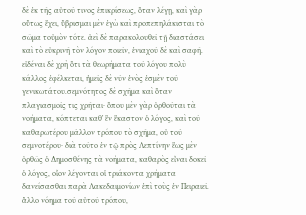δὲ ἐκ τῆς αὐτοῦ τινος ἐπικρίσεως, ὅταν λέγῃ, καὶ γὰρ οὕτως ἔχει, ὕβρισμαι μὲν ἐγὼ καὶ προπεπηλάκισται τὸ σῶμα τοὐμὸν τότε. ἀεὶ δὲ παρακολουθεῖ τῇ διαστάσει καὶ τὸ εὐκρινῆ τὸν λόγον ποιεῖν, ἐνιαχοῦ δὲ καὶ σαφῆ. εἰδέναι δὲ χρὴ ὅτι τὰ θεωρήματα τοῦ λόγου πολὺ κάλλος ἐφέλκεται, ἡμεῖς δὲ νῦν ἑνὸς ἐσμὲν τοῦ γενικωτάτου.σεμνότητος δὲ σχῆμα καὶ ὅταν πλαγιασμοῖς τις χρῆται· ὅπου μὲν γὰρ ὀρθοῦται τὰ νοήματα, κόπτεται καθʼ ἓν ἕκαστον ὁ λόγος, καὶ τοῦ καθαρωτέρου μᾶλλον τρόπου τὸ σχῆμα, οὐ τοῦ σεμνοτέρου· διὰ τοῦτο ἐν τῷ πρὸς Λεπτίνην ἕως μὲν ὀρθῶς ὁ Δημοσθένης τὰ νοήματα, καθαρὸς εἶναι δοκεῖ ὁ λόγος, οἷον λέγονται οἱ τριάκοντα χρήματα δανείσασθαι παρὰ Λακεδαιμονίων ἐπὶ τοὺς ἐν Πειραιεῖ. ἄλλο νόημα τοῦ αὐτοῦ τρόπου,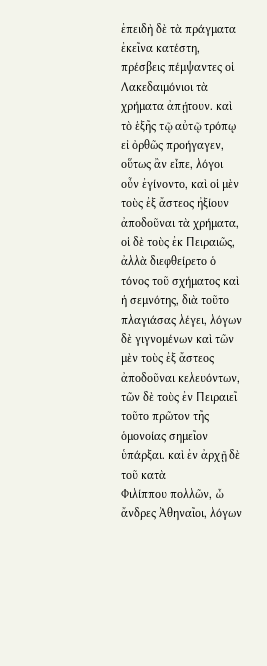ἐπειδὴ δὲ τὰ πράγματα ἐκεῖνα κατέστη, πρέσβεις πέμψαντες οἱ Λακεδαιμόνιοι τὰ χρήματα ἀπῄτουν. καὶ τὸ ἑξῆς τῷ αὐτῷ τρόπῳ εἰ ὀρθῶς προήγαγεν, οὕτως ἂν εἶπε, λόγοι οὖν ἐγίνοντο, καὶ οἱ μὲν τοὺς ἐξ ἄστεος ἠξίουν ἀποδοῦναι τὰ χρήματα, οἱ δὲ τοὺς ἐκ Πειραιῶς, ἀλλὰ διεφθείρετο ὁ τόνος τοῦ σχήματος καὶ ἡ σεμνότης, διὰ τοῦτο πλαγιάσας λέγει, λόγων δὲ γιγνομένων καὶ τῶν μὲν τοὺς ἐξ ἄστεος ἀποδοῦναι κελευόντων, τῶν δὲ τοὺς ἐν Πειραιεῖ τοῦτο πρῶτον τῆς ὁμονοίας σημεῖον ὑπάρξαι. καὶ ἐν ἀρχῇ δὲ τοῦ κατὰ
Φιλίππου πολλῶν, ὦ ἄνδρες Ἀθηναῖοι, λόγων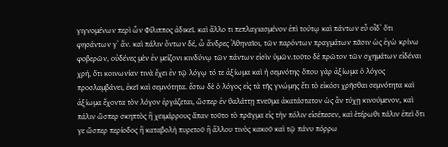γιγνομένων περὶ ὧν Φίλιππος ἀδικεῖ. καὶ ἄλλο τι πεπλαγιασμένον ἐπὶ τούτῳ καὶ πάντων εὖ οἶδʼ ὅτι φησάντων γʼ ἄν. καὶ πάλιν ὄντων δέ, ὦ ἄνδρες Ἀθηναῖοι, τῶν παρόντων πραγμάτων πᾶσιν ὡς ἐγὼ κρίνω φοβερῶν, οὐδένες μὲν ἐν μείζονι κινδύνῳ τῶν πάντων εἰσὶν ὑμῶν.τοῦτο δὲ πρῶτον τῶν σχημάτων εἰδέναι χρή, ὅτι κοινωνίαν τινὰ ἔχει ἐν τῷ λόγῳ τό τε ἀξίωμα καὶ ἡ σεμνότης· ὅπου γὰρ ἀξίωμα ὁ λόγος προσλαμβάνει, ἐκεῖ καὶ σεμνότητα. ἔστω δὲ ὁ λόγος εἰς τὰ τῆς γνώμης ἔτι τὸ εἰκόσι χρῆσθαι σεμνότητα καὶ ἀξίωμα ἔχοντα τὸν λόγον ἐργάζεται, ὥσπερ ἐν θαλάττῃ πνεῦμα ἀκατάστατον ὡς ἂν τύχῃ κινούμενον, καὶ πάλιν ὥσπερ σκηπτὸς ἢ χειμάρρους ἅπαν τοῦτο τὸ πρᾶγμα εἰς τὴν πόλιν εἰσέπεσεν, καὶ ἑτέρωθι πάλιν ἐπεὶ ὅτι γε ὥσπερ περίοδος ἢ καταβολὴ πυρετοῦ ἢ ἄλλου τινὸς κακοῦ καὶ τῷ πάνυ πόρρω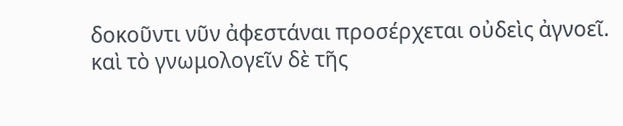δοκοῦντι νῦν ἀφεστάναι προσέρχεται οὐδεὶς ἀγνοεῖ.
καὶ τὸ γνωμολογεῖν δὲ τῆς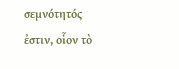σεμνότητός ἐστιν, οἷον τὸ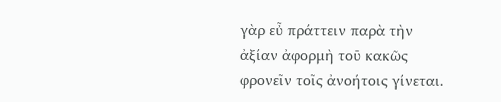γὰρ εὖ πράττειν παρὰ τὴν ἀξίαν ἀφορμὴ τοῦ κακῶς φρονεῖν τοῖς ἀνοήτοις γίνεται.